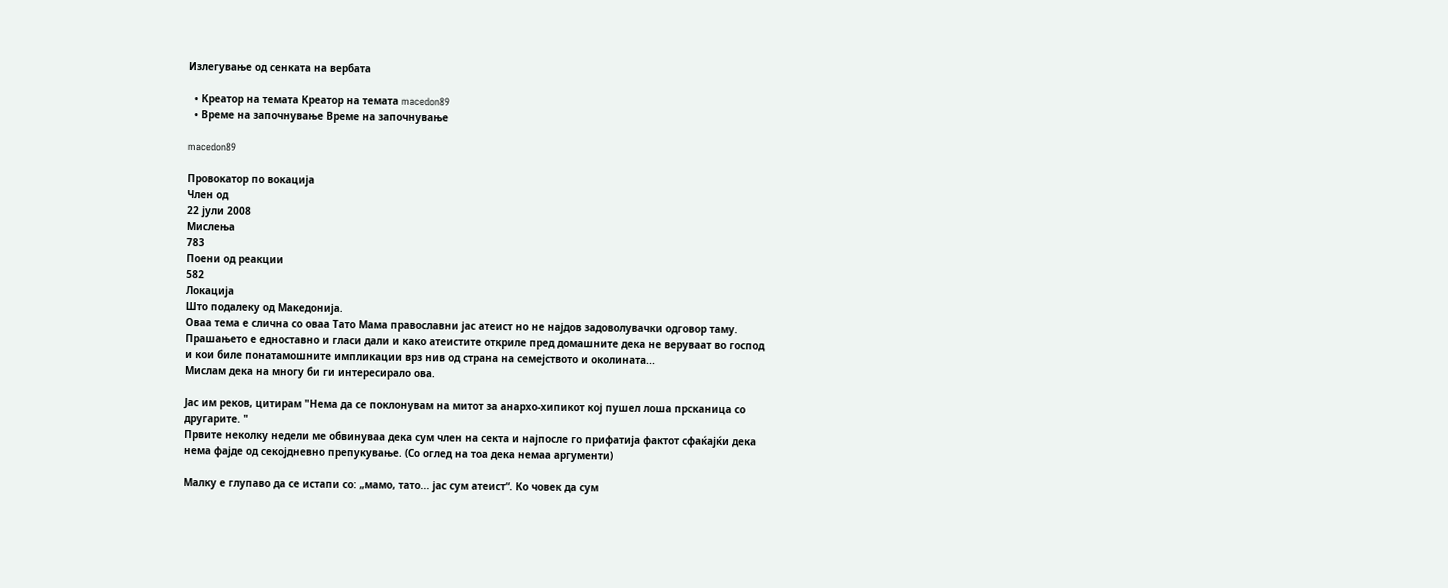Излегување од сенката на вербата

  • Креатор на темата Креатор на темата macedon89
  • Време на започнување Време на започнување

macedon89

Провокатор по вокација
Член од
22 јули 2008
Мислења
783
Поени од реакции
582
Локација
Што подалеку од Македонија.
Оваа тема е слична со оваа Тато Мама православни јас атеист но не најдов задоволувачки одговор таму.
Прашањето е едноставно и гласи дали и како атеистите откриле пред домашните дека не веруваат во господ и кои биле понатамошните импликации врз нив од страна на семејството и околината...
Мислам дека на многу би ги интересирало ова.

Јас им реков, цитирам "Нема да се поклонувам на митот за анархо-хипикот кој пушел лоша прсканица со другарите. "
Првите неколку недели ме обвинуваа дека сум член на секта и најпосле го прифатија фактот сфаќајќи дека нема фајде од секојдневно препукување. (Со оглед на тоа дека немаа аргументи)

Малку е глупаво да се истапи со: „мамо, тато... јас сум атеист“. Ко човек да сум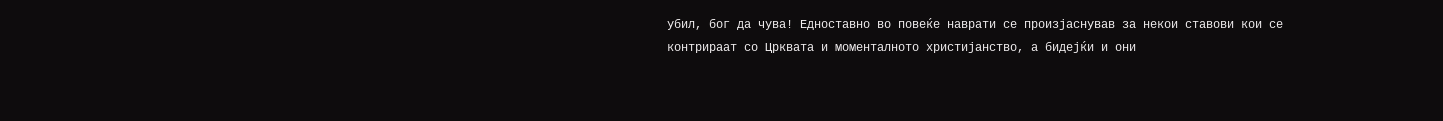убил, бог да чува! Едноставно во повеќе наврати се произјаснував за некои ставови кои се контрираат со Црквата и моменталното христијанство, а бидејќи и они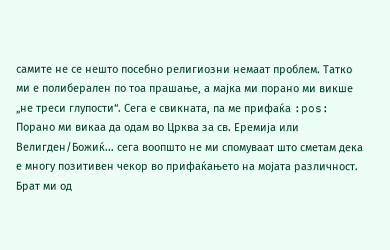самите не се нешто посебно религиозни немаат проблем. Татко ми е полиберален по тоа прашање, а мајка ми порано ми викше „не треси глупости“. Сега е свикната, па ме прифаќа :pos:
Порано ми викаа да одам во Црква за св. Еремија или Велигден/Божиќ... сега воопшто не ми спомуваат што сметам дека е многу позитивен чекор во прифаќањето на мојата различност. Брат ми од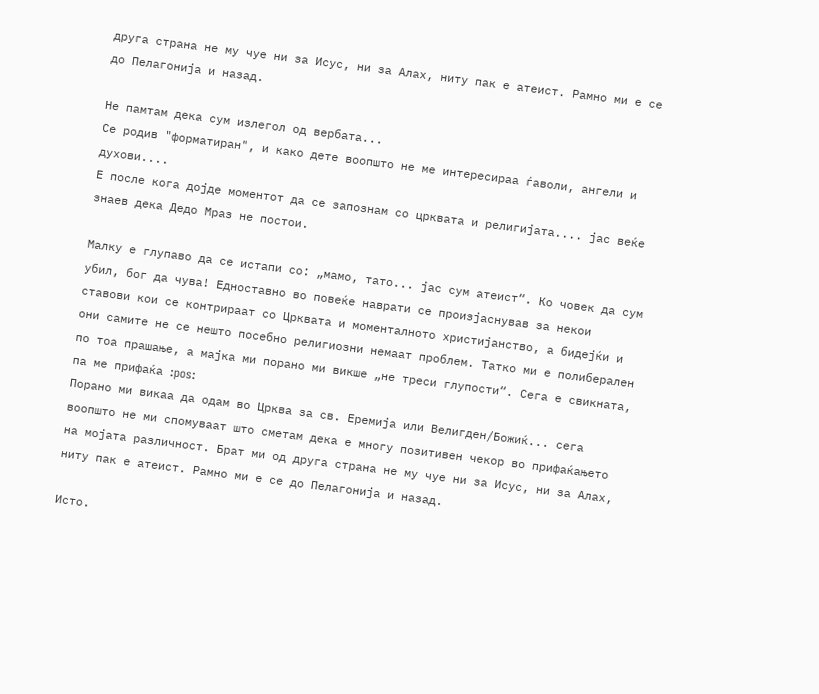друга страна не му чуе ни за Исус, ни за Алах, ниту пак е атеист. Рамно ми е се до Пелагонија и назад.

Не памтам дека сум излегол од вербата...
Се родив "форматиран", и како дете воопшто не ме интересираа ѓаволи, ангели и духови....
Е после кога дојде моментот да се запознам со црквата и религијата.... јас веќе знаев дека Дедо Мраз не постои.

Малку е глупаво да се истапи со: „мамо, тато... јас сум атеист“. Ко човек да сум убил, бог да чува! Едноставно во повеќе наврати се произјаснував за некои ставови кои се контрираат со Црквата и моменталното христијанство, а бидејќи и они самите не се нешто посебно религиозни немаат проблем. Татко ми е полиберален по тоа прашање, а мајка ми порано ми викше „не треси глупости“. Сега е свикната, па ме прифаќа :pos:
Порано ми викаа да одам во Црква за св. Еремија или Велигден/Божиќ... сега воопшто не ми спомуваат што сметам дека е многу позитивен чекор во прифаќањето на мојата различност. Брат ми од друга страна не му чуе ни за Исус, ни за Алах, ниту пак е атеист. Рамно ми е се до Пелагонија и назад.

Исто.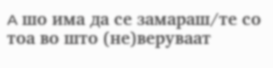A шо има да се замараш/те со тоа во што (не)веруваат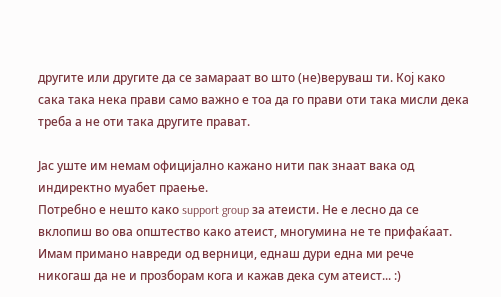другите или другите да се замараат во што (не)веруваш ти. Кој како сака така нека прави само важно е тоа да го прави оти така мисли дека треба а не оти така другите прават.

Јас уште им немам официјално кажано нити пак знаат вака од индиректно муабет праење.
Потребно е нешто како support group за атеисти. Не е лесно да се вклопиш во ова општество како атеист, многумина не те прифаќаат. Имам примано навреди од верници, еднаш дури една ми рече никогаш да не и прозборам кога и кажав дека сум атеист... :)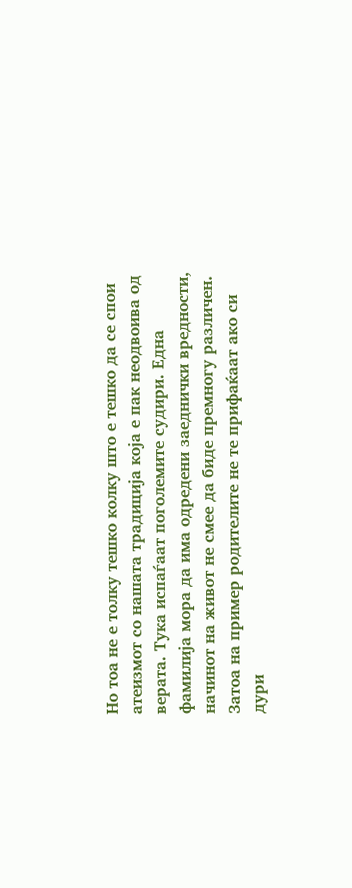Но тоа не е толку тешко колку што е тешко да се спои атеизмот со нашата традиција која е пак неодвоива од верата. Тука испаѓаат поголемите судири. Една фамилија мора да има одредени заеднички вредности, начинот на живот не смее да биде премногу различен. Затоа на пример родителите не те прифаќаат ако си дури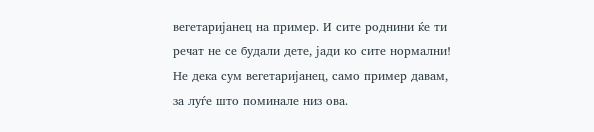вегетаријанец на пример. И сите роднини ќе ти речат не се будали дете, јади ко сите нормални! Не дека сум вегетаријанец, само пример давам, за луѓе што поминале низ ова.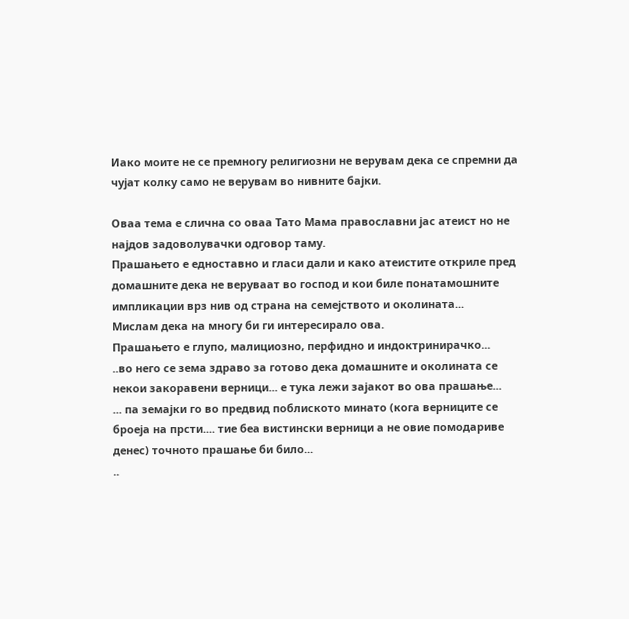Иако моите не се премногу религиозни не верувам дека се спремни да чујат колку само не верувам во нивните бајки.

Оваа тема е слична со оваа Тато Мама православни јас атеист но не најдов задоволувачки одговор таму.
Прашањето е едноставно и гласи дали и како атеистите откриле пред домашните дека не веруваат во господ и кои биле понатамошните импликации врз нив од страна на семејството и околината...
Мислам дека на многу би ги интересирало ова.
Прашањето е глупо, малициозно, перфидно и индоктринирачко...
..во него се зема здраво за готово дека домашните и околината се некои закоравени верници... е тука лежи зајакот во ова прашање...
... па земајки го во предвид поблиското минато (кога верниците се броеја на прсти.... тие беа вистински верници а не овие помодариве денес) точното прашање би било...
..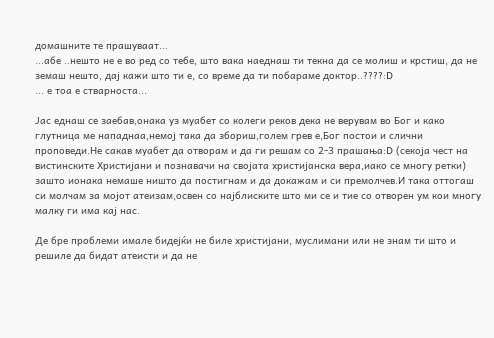домашните те прашуваат...
...абе ..нешто не е во ред со тебе, што вака наеднаш ти текна да се молиш и крстиш, да не земаш нешто, дај кажи што ти е, со време да ти побараме доктор..????:D
... е тоа е стварноста...

Јас еднаш се заебав,онака уз муабет со колеги реков дека не верувам во Бог и како глутница ме нападнаа,немој така да збориш,голем грев е,Бог постои и слични проповеди.Не сакав муабет да отворам и да ги решам со 2-3 прашања:D (секоја чест на вистинските Христијани и познавачи на својата христијанска вера,иако се многу ретки) зашто ионака немаше ништо да постигнам и да докажам и си премолчев.И така оттогаш си молчам за мојот атеизам,освен со најблиските што ми се и тие со отворен ум кои многу малку ги има кај нас.

Де бре проблеми имале бидејќи не биле христијани, муслимани или не знам ти што и решиле да бидат атеисти и да не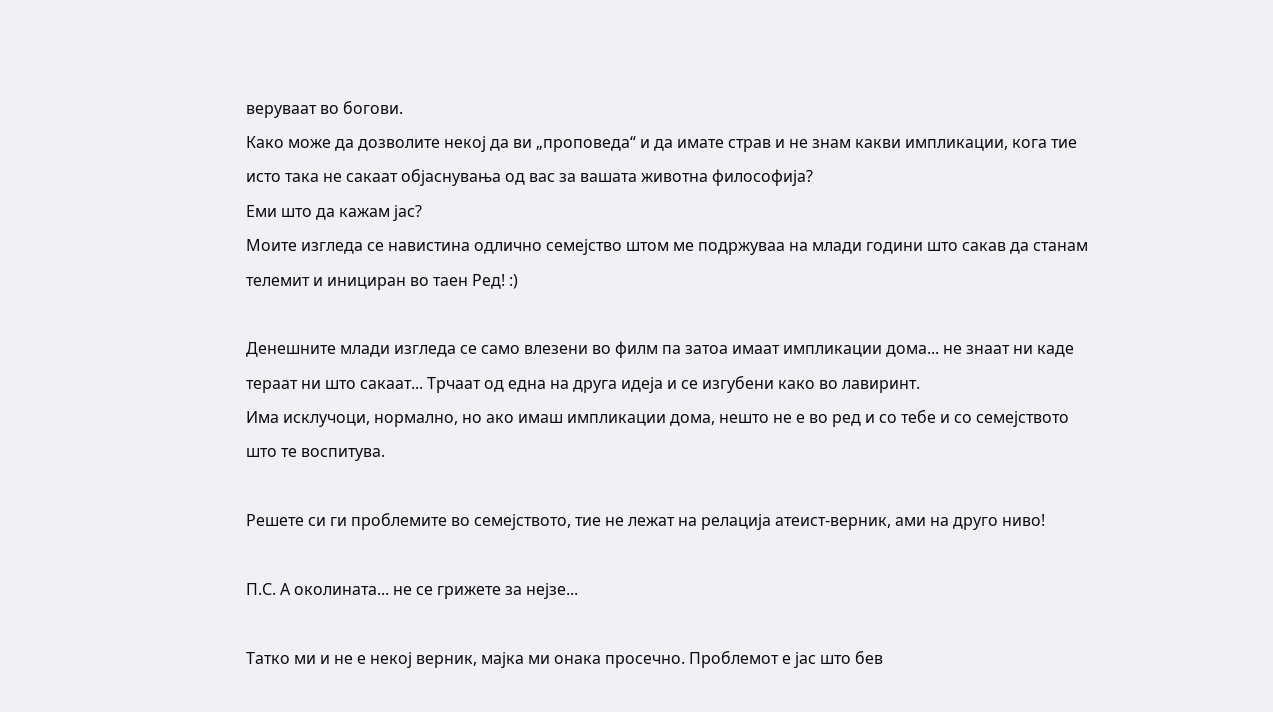веруваат во богови.
Како може да дозволите некој да ви „проповеда“ и да имате страв и не знам какви импликации, кога тие исто така не сакаат објаснувања од вас за вашата животна философија?
Еми што да кажам јас?
Моите изгледа се навистина одлично семејство штом ме подржуваа на млади години што сакав да станам телемит и инициран во таен Ред! :)

Денешните млади изгледа се само влезени во филм па затоа имаат импликации дома... не знаат ни каде тераат ни што сакаат... Трчаат од една на друга идеја и се изгубени како во лавиринт.
Има исклучоци, нормално, но ако имаш импликации дома, нешто не е во ред и со тебе и со семејството што те воспитува.

Решете си ги проблемите во семејството, тие не лежат на релација атеист-верник, ами на друго ниво!

П.С. А околината... не се грижете за нејзе...

Татко ми и не е некој верник, мајка ми онака просечно. Проблемот е јас што бев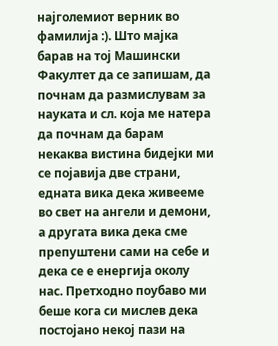најголемиот верник во фамилија :). Што мајка барав на тој Машински Факултет да се запишам, да почнам да размислувам за науката и сл. која ме натера да почнам да барам некаква вистина бидејки ми се појавија две страни, едната вика дека живееме во свет на ангели и демони, а другата вика дека сме препуштени сами на себе и дека се е енергија околу нас. Претходно поубаво ми беше кога си мислев дека постојано некој пази на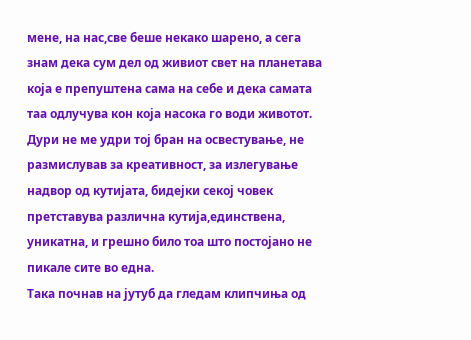мене, на нас,све беше некако шарено, а сега знам дека сум дел од живиот свет на планетава која е препуштена сама на себе и дека самата таа одлучува кон која насока го води животот.
Дури не ме удри тој бран на освестување, не размислував за креативност, за излегување надвор од кутијата, бидејки секој човек претставува различна кутија,единствена, уникатна, и грешно било тоа што постојано не пикале сите во една.
Така почнав на јутуб да гледам клипчиња од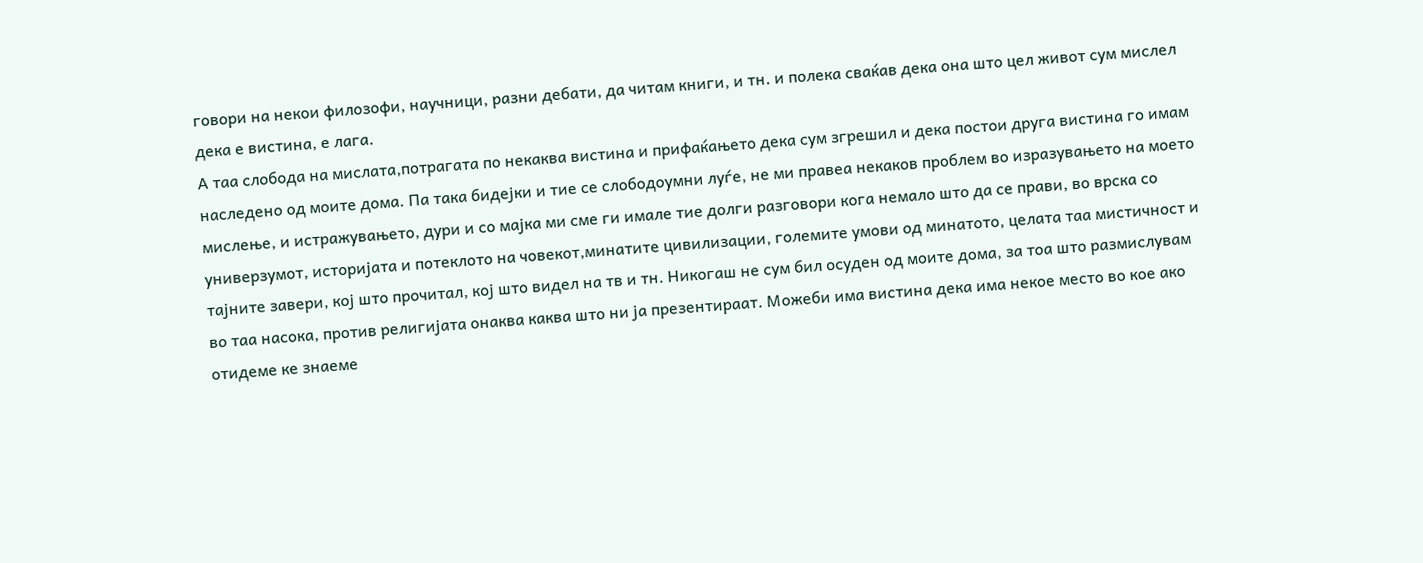говори на некои филозофи, научници, разни дебати, да читам книги, и тн. и полека сваќав дека она што цел живот сум мислел дека е вистина, е лага.
А таа слобода на мислата,потрагата по некаква вистина и прифаќањето дека сум згрешил и дека постои друга вистина го имам наследено од моите дома. Па така бидејки и тие се слободоумни луѓе, не ми правеа некаков проблем во изразувањето на моето мислење, и истражувањето, дури и со мајка ми сме ги имале тие долги разговори кога немало што да се прави, во врска со универзумот, историјата и потеклото на човекот,минатите цивилизации, големите умови од минатото, целата таа мистичност и тајните завери, кој што прочитал, кој што видел на тв и тн. Никогаш не сум бил осуден од моите дома, за тоа што размислувам во таа насока, против религијата онаква каква што ни ја презентираат. Можеби има вистина дека има некое место во кое ако отидеме ке знаеме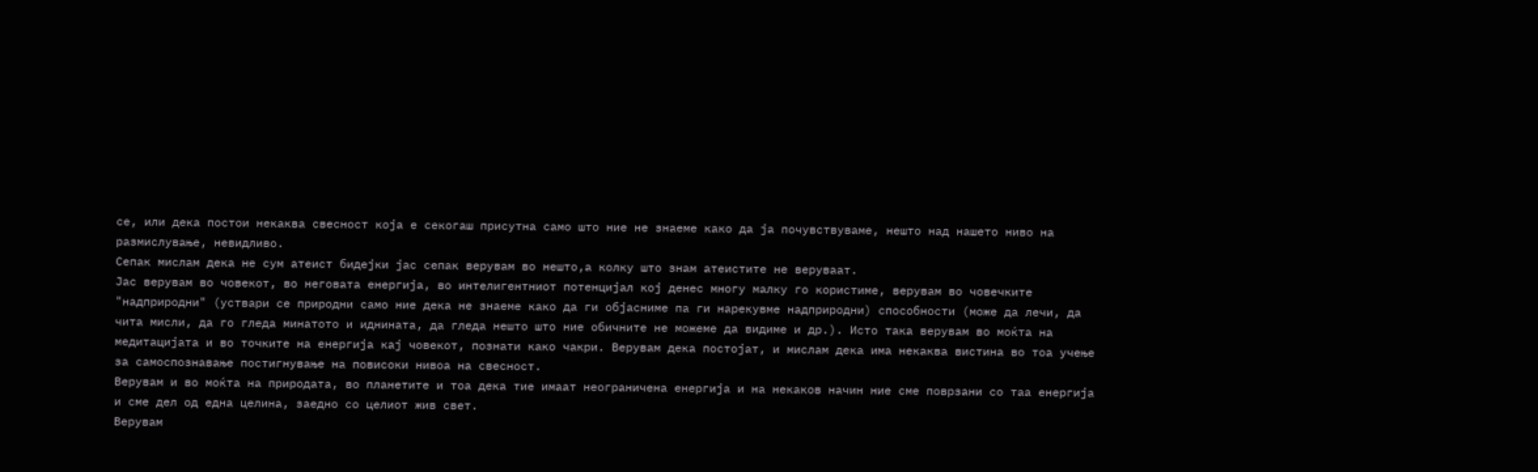се, или дека постои некаква свесност која е секогаш присутна само што ние не знаеме како да ја почувствуваме, нешто над нашето ниво на размислување, невидливо.
Сепак мислам дека не сум атеист бидејки јас сепак верувам во нешто,а колку што знам атеистите не веруваат.
Јас верувам во човекот, во неговата енергија, во интелигентниот потенцијал кој денес многу малку го користиме, верувам во човечките "надприродни" (уствари се природни само ние дека не знаеме како да ги објасниме па ги нарекувме надприродни) способности (може да лечи, да чита мисли, да го гледа минатото и иднината, да гледа нешто што ние обичните не можеме да видиме и др.). Исто така верувам во моќта на медитацијата и во точките на енергија кај човекот, познати како чакри. Верувам дека постојат, и мислам дека има некаква вистина во тоа учење за самоспознавање постигнување на повисоки нивоа на свесност.
Верувам и во моќта на природата, во планетите и тоа дека тие имаат неограничена енергија и на некаков начин ние сме поврзани со таа енергија и сме дел од една целина, заедно со целиот жив свет.
Верувам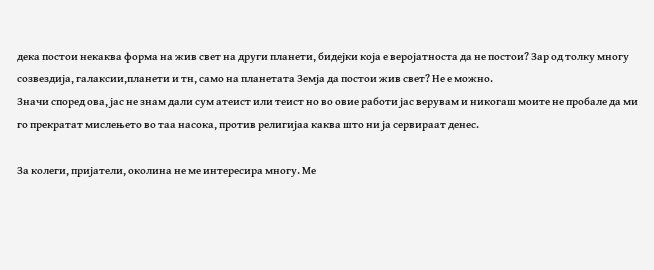дека постои некаква форма на жив свет на други планети, бидејки која е веројатноста да не постои? Зар од толку многу созвездија, галаксии,планети и тн, само на планетата Земја да постои жив свет? Не е можно.
Значи според ова, јас не знам дали сум атеист или теист но во овие работи јас верувам и никогаш моите не пробале да ми го прекратат мислењето во таа насока, против религијаа каква што ни ја сервираат денес.

За колеги, пријатели, околина не ме интересира многу. Ме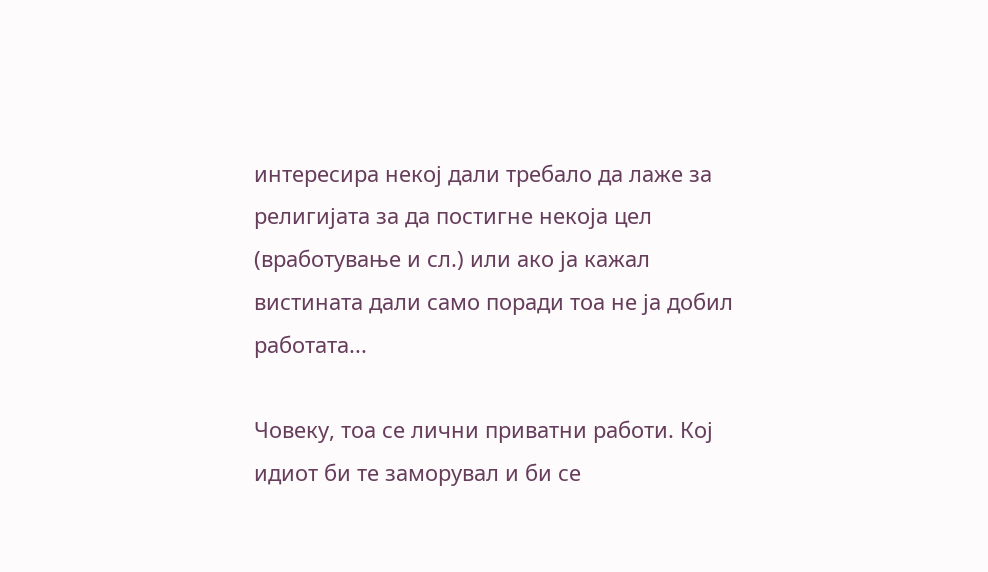интересира некој дали требало да лаже за религијата за да постигне некоја цел (вработување и сл.) или ако ја кажал вистината дали само поради тоа не ја добил работата...

Човеку, тоа се лични приватни работи. Кој идиот би те заморувал и би се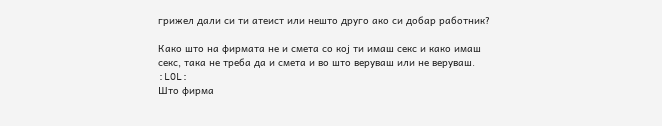грижел дали си ти атеист или нешто друго ако си добар работник?

Како што на фирмата не и смета со кој ти имаш секс и како имаш секс, така не треба да и смета и во што веруваш или не веруваш. :LOL:
Што фирма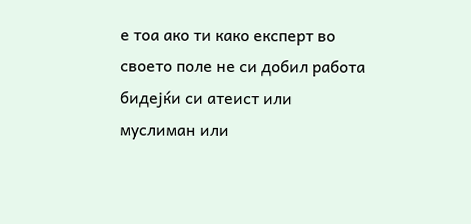е тоа ако ти како експерт во своето поле не си добил работа бидејќи си атеист или муслиман или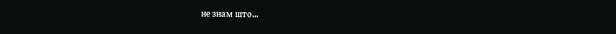не знам што...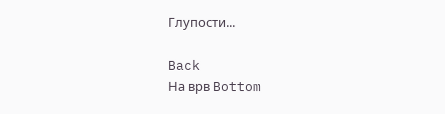Глупости...

Back
На врв Bottom